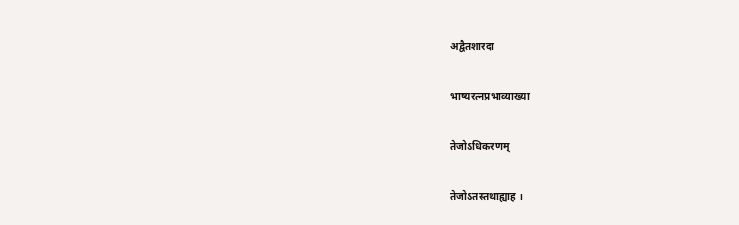अद्वैतशारदा

भाष्यरत्नप्रभाव्याख्या

तेजोऽधिकरणम्

तेजोऽतस्तथाह्याह ।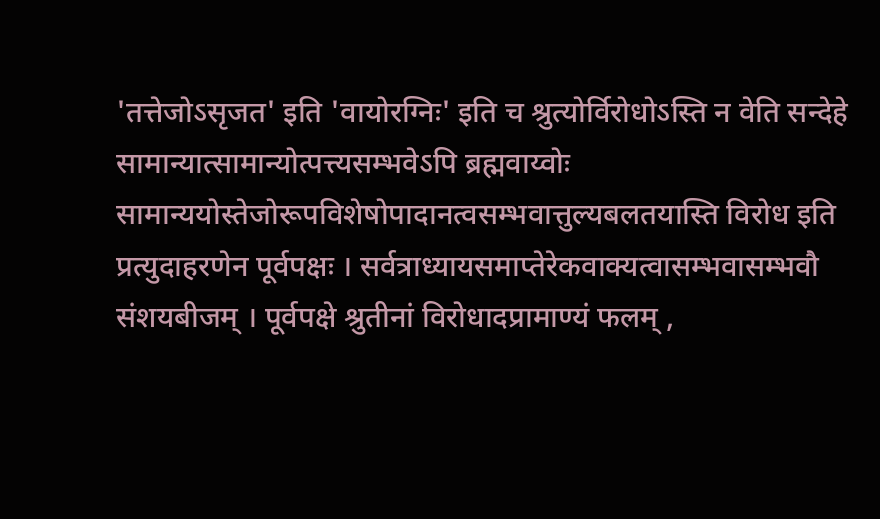'तत्तेजोऽसृजत' इति 'वायोरग्निः' इति च श्रुत्योर्विरोधोऽस्ति न वेति सन्देहे सामान्यात्सामान्योत्पत्त्यसम्भवेऽपि ब्रह्मवाय्वोः सामान्ययोस्तेजोरूपविशेषोपादानत्वसम्भवात्तुल्यबलतयास्ति विरोध इति प्रत्युदाहरणेन पूर्वपक्षः । सर्वत्राध्यायसमाप्तेरेकवाक्यत्वासम्भवासम्भवौ संशयबीजम् । पूर्वपक्षे श्रुतीनां विरोधादप्रामाण्यं फलम् ,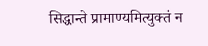सिद्धान्ते प्रामाण्यमित्युक्तं न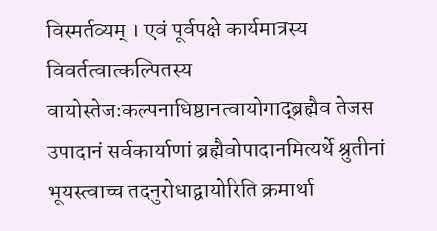विस्मर्तव्यम् । एवं पूर्वपक्षे कार्यमात्रस्य विवर्तत्वात्कल्पितस्य वायोस्तेजःकल्पनाधिष्ठानत्वायोगाद्ब्रह्मैव तेजस उपादानं सर्वकार्याणां ब्रह्मैवोपादानमित्यर्थे श्रुतीनां भूयस्त्वाच्च तदनुरोधाद्वायोरिति क्रमार्था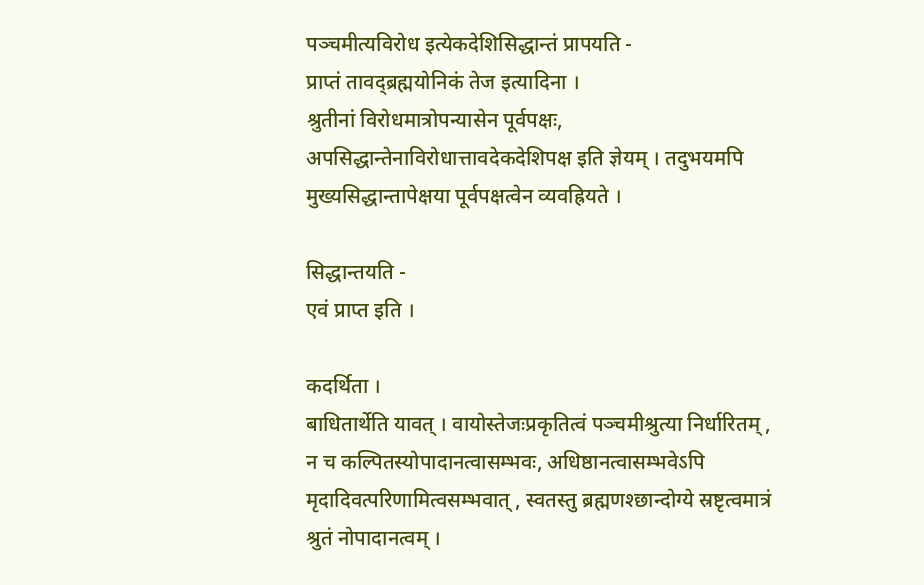पञ्चमीत्यविरोध इत्येकदेशिसिद्धान्तं प्रापयति -
प्राप्तं तावद्ब्रह्मयोनिकं तेज इत्यादिना ।
श्रुतीनां विरोधमात्रोपन्यासेन पूर्वपक्षः, अपसिद्धान्तेनाविरोधात्तावदेकदेशिपक्ष इति ज्ञेयम् । तदुभयमपि मुख्यसिद्धान्तापेक्षया पूर्वपक्षत्वेन व्यवह्रियते ।

सिद्धान्तयति -
एवं प्राप्त इति ।

कदर्थिता ।
बाधितार्थेति यावत् । वायोस्तेजःप्रकृतित्वं पञ्चमीश्रुत्या निर्धारितम् , न च कल्पितस्योपादानत्वासम्भवः, अधिष्ठानत्वासम्भवेऽपि मृदादिवत्परिणामित्वसम्भवात् , स्वतस्तु ब्रह्मणश्छान्दोग्ये स्रष्टृत्वमात्रं श्रुतं नोपादानत्वम् ।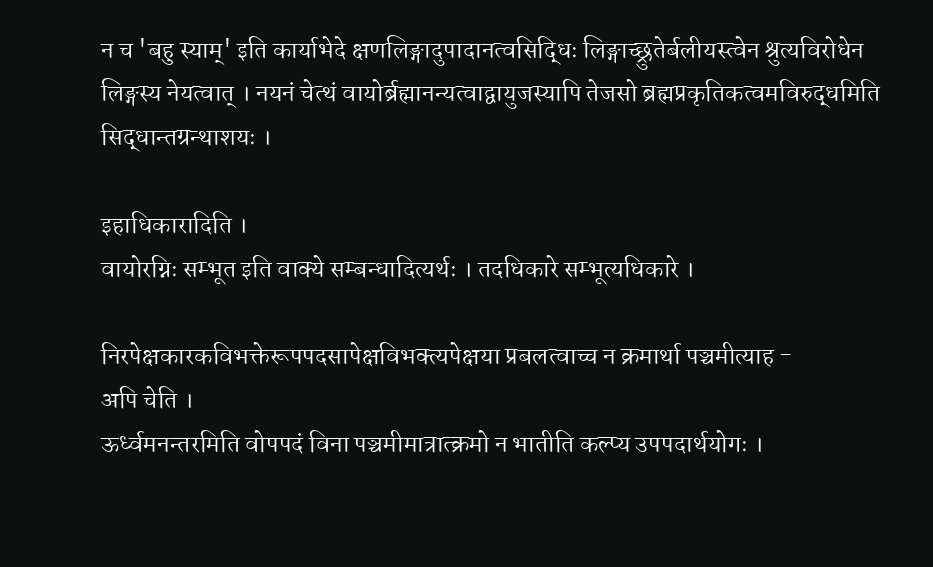न च 'बहु स्याम्' इति कार्याभेदे क्षणलिङ्गादुपादानत्वसिद्धिः लिङ्गाच्छ्रुतेर्बलीयस्त्वेन श्रुत्यविरोधेन लिङ्गस्य नेयत्वात् । नयनं चेत्थं वायोर्ब्रह्मानन्यत्वाद्वायुजस्यापि तेजसो ब्रह्मप्रकृतिकत्वमविरुद्धमिति सिद्धान्तग्रन्थाशयः ।

इहाधिकारादिति ।
वायोरग्निः सम्भूत इति वाक्ये सम्बन्धादित्यर्थः । तदधिकारे सम्भूत्यधिकारे ।

निरपेक्षकारकविभक्तेरूपपदसापेक्षविभक्त्यपेक्षया प्रबलत्वाच्च न क्रमार्था पञ्चमीत्याह -
अपि चेति ।
ऊर्ध्वमनन्तरमिति वोपपदं विना पञ्चमीमात्रात्क्रमो न भातीति कल्प्य उपपदार्थयोगः ।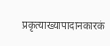प्रकृत्याख्यापादानकारकं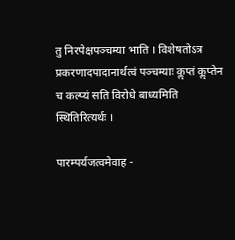तु निरपेक्षपञ्चम्या भाति । विशेषतोऽत्र प्रकरणादपादानार्थत्वं पञ्चम्याः कॢप्तं कॢप्तेन च कल्प्यं सति विरोधे बाध्यमिति स्थितिरित्यर्थः ।

पारम्पर्यजत्वमेवाह -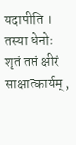यदापीति ।
तस्या धेनोः शृतं तप्तं क्षीरं साक्षात्कार्यम् ,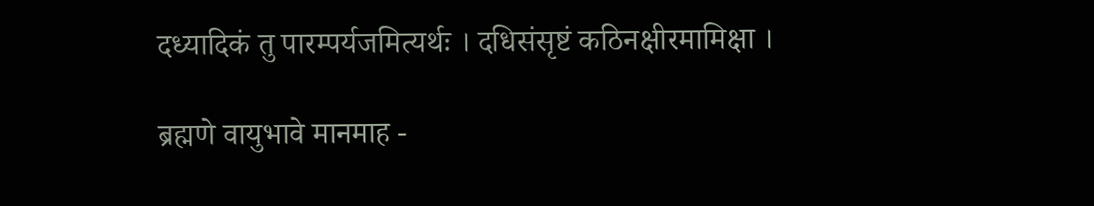दध्यादिकं तु पारम्पर्यजमित्यर्थः । दधिसंसृष्टं कठिनक्षीरमामिक्षा ।

ब्रह्मणे वायुभावे मानमाह -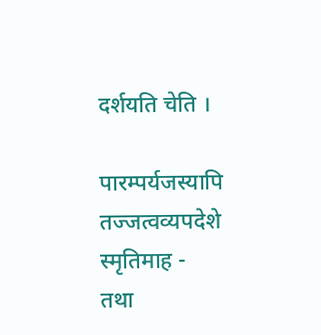दर्शयति चेति ।

पारम्पर्यजस्यापि तज्जत्वव्यपदेशे स्मृतिमाह -
तथा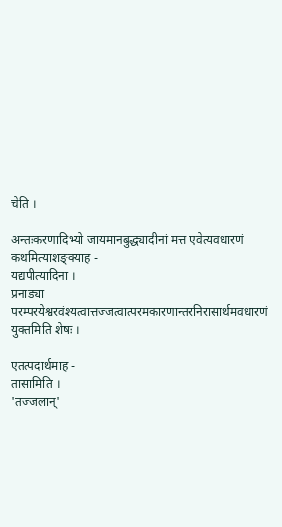चेति ।

अन्तःकरणादिभ्यो जायमानबुद्ध्यादीनां मत्त एवेत्यवधारणं कथमित्याशङ्क्याह -
यद्यपीत्यादिना ।
प्रनाड्या परम्परयेश्वरवंश्यत्वात्तज्जत्वात्परमकारणान्तरनिरासार्थमवधारणं युक्तमिति शेषः ।

एतत्पदार्थमाह -
तासामिति ।
'तज्जलान्'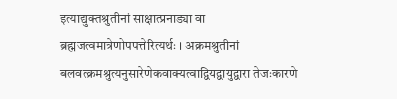इत्याद्युक्तश्रुतीनां साक्षात्प्रनाड्या वा ब्रह्मजत्वमात्रेणोपपत्तेरित्यर्थः । अक्रमश्रुतीनां बलवत्क्रमश्रुत्यनुसारेणेकवाक्यत्वाद्वियद्वायुद्वारा तेजःकारणे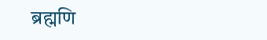ब्रह्मणि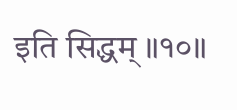इति सिद्धम् ॥१०॥